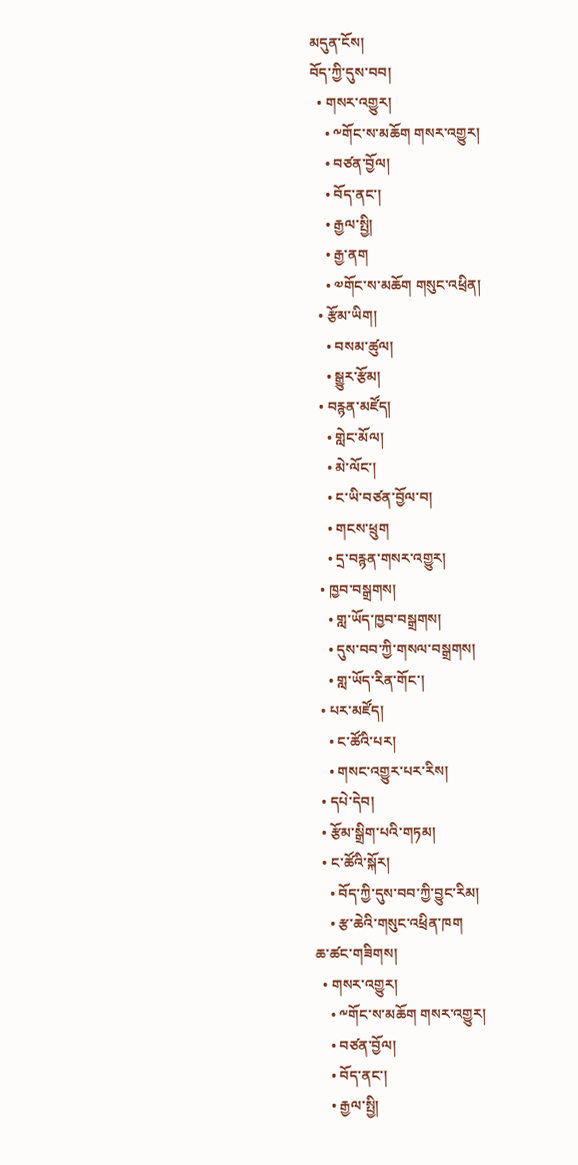མདུན་ངོས།
བོད་ཀྱི་དུས་བབ།
  • གསར་འགྱུར།
    • ༸གོང་ས་མཆོག གསར་འགྱུར།
    • བཙན་བྱོལ།
    • བོད་ནང་།
    • རྒྱལ་སྤྱི།
    • རྒྱ་ནག
    • ༧གོང་ས་མཆོག གསུང་འཕྲིན།
  • རྩོམ་ཡིག།
    • བསམ་ཚུལ།
    • སྒྱུར་རྩོམ།
  • བརྙན་མཛོད།
    • གླེང་མོལ།
    • མེ་ལོང་།
    • ང་ཡི་བཙན་བྱོལ་བ།
    • གངས་ཕྲུག
    • དྲ་བརྙན་གསར་འགྱུར།
  • ཁྱབ་བསྒྲགས།
    • གླ་ཡོད་ཁྱབ་བསྒྲགས།
    • དུས་བབ་ཀྱི་གསལ་བསྒྲགས།
    • གླ་ཡོད་རིན་གོང་།
  • པར་མཛོད།
    • ང་ཚོའི་པར།
    • གསང་འགྱུར་པར་རིས།
  • དཔེ་དེབ།
  • རྩོམ་སྒྲིག་པའི་གཏམ།
  • ང་ཚོའི་སྐོར།
    • བོད་ཀྱི་དུས་བབ་ཀྱི་བྱུང་རིམ།
    • རྩ་ཆེའི་གསུང་འཕྲིན་ཁག
ཆ་ཚང་གཟིགས།
  • གསར་འགྱུར།
    • ༸གོང་ས་མཆོག གསར་འགྱུར།
    • བཙན་བྱོལ།
    • བོད་ནང་།
    • རྒྱལ་སྤྱི།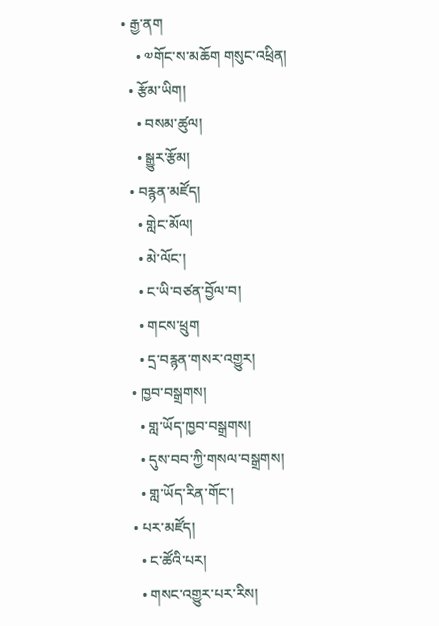• རྒྱ་ནག
    • ༧གོང་ས་མཆོག གསུང་འཕྲིན།
  • རྩོམ་ཡིག།
    • བསམ་ཚུལ།
    • སྒྱུར་རྩོམ།
  • བརྙན་མཛོད།
    • གླེང་མོལ།
    • མེ་ལོང་།
    • ང་ཡི་བཙན་བྱོལ་བ།
    • གངས་ཕྲུག
    • དྲ་བརྙན་གསར་འགྱུར།
  • ཁྱབ་བསྒྲགས།
    • གླ་ཡོད་ཁྱབ་བསྒྲགས།
    • དུས་བབ་ཀྱི་གསལ་བསྒྲགས།
    • གླ་ཡོད་རིན་གོང་།
  • པར་མཛོད།
    • ང་ཚོའི་པར།
    • གསང་འགྱུར་པར་རིས།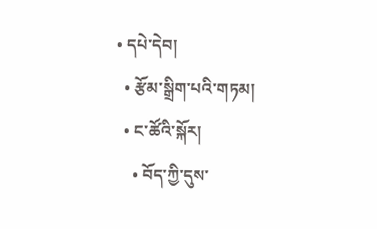• དཔེ་དེབ།
  • རྩོམ་སྒྲིག་པའི་གཏམ།
  • ང་ཚོའི་སྐོར།
    • བོད་ཀྱི་དུས་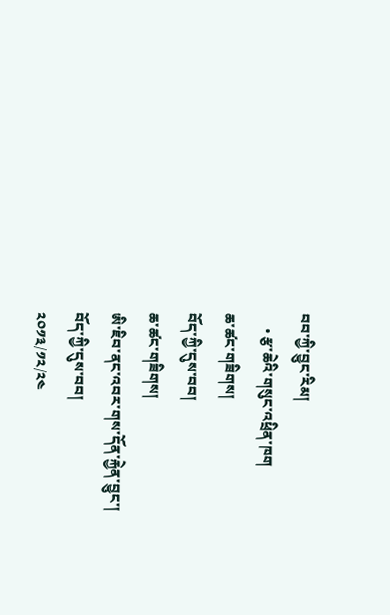བབ་ཀྱི་བྱུང་རིམ།
    • རྩ་ཆེའི་གསུང་འཕྲིན་ཁག
ཆ་ཚང་གཟིགས།
བོད་ཀྱི་དུས་བབ།
ཆ་ཚང་གཟིགས།
ཨི་ཇིབ་ནང་འབར་གས་དོན་རྐྱེན་བྱུང་།
བོད་ཀྱི་དུས་བབ།
༢༠༡༣/༡༢/༢༤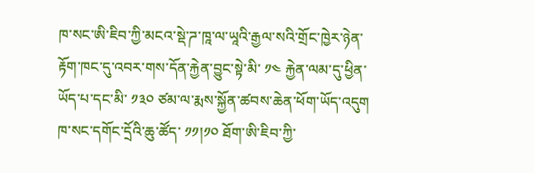ཁ་སང་ཨི་ཇིབ་ཀྱི་མངའ་སྡེ་ཌ་ཁཱ་ལ་ཡཱའི་རྒྱལ་སའི་གྲོང་ཁྱེར་ཉེན་རྟོག་ཁང་དུ་འབར་གས་དོན་རྐྱེན་བྱུང་སྟེ་མི་ ༡༤ རྐྱེན་ལམ་དུ་ཕྱིན་ཡོད་པ་དང་མི་ ༡༣༠ ཙམ་ལ་རྨས་སྐྱོན་ཚབས་ཆེན་ཕོག་ཡོད་འདུག
ཁ་སང་དགོང་དྲོའི་ཆུ་ཚོད་ ༡༡།༡༠ ཐོག་ཨི་ཇིབ་ཀྱི་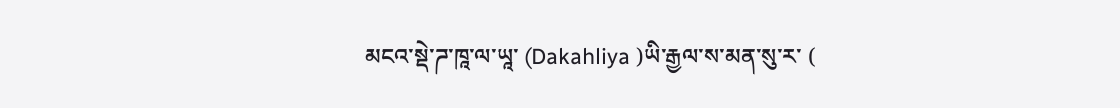མངའ་སྡེ་ཌ་ཁཱ་ལ་ཡཱ་ (Dakahliya )ཡི་རྒྱལ་ས་མན་སུ་ར་ (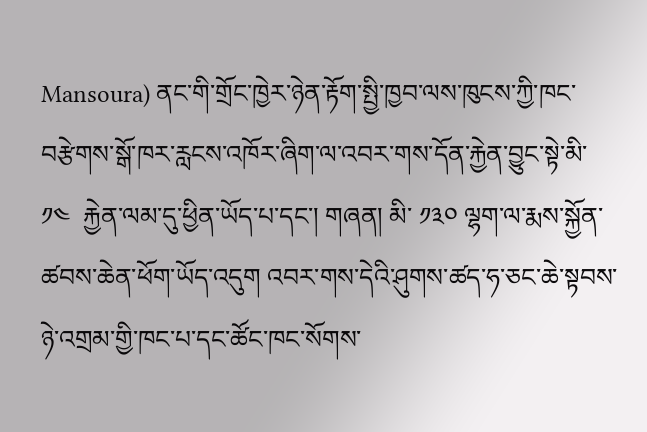Mansoura) ནང་གི་གྲོང་ཁྱེར་ཉེན་རྟོག་སྤྱི་ཁྱབ་ལས་ཁུངས་ཀྱི་ཁང་བརྩེགས་སྒོ་ཁར་རླངས་འཁོར་ཞིག་ལ་འབར་གས་དོན་རྐྱེན་བྱུང་སྟེ་མི་ ༡༤  རྐྱེན་ལམ་དུ་ཕྱིན་ཡོད་པ་དང་། གཞན། མི་ ༡༣༠ ལྷག་ལ་རྨས་སྐྱོན་ཚབས་ཆེན་ཕོག་ཡོད་འདུག འབར་གས་དེའི་ཤུགས་ཚད་ཧ་ཅང་ཆེ་སྟབས་ཉེ་འགྲམ་གྱི་ཁང་པ་དང་ཚོང་ཁང་སོགས་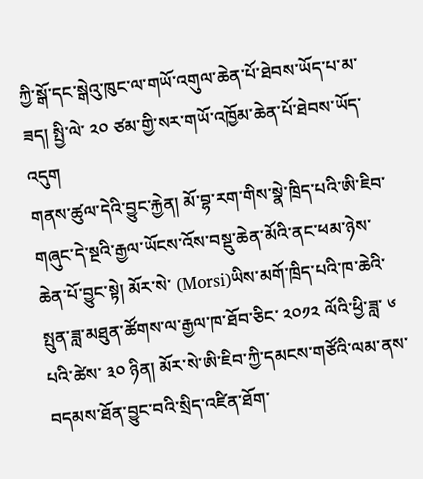ཀྱི་སྒོ་དང་སྒེའུ་ཁུང་ལ་གཡོ་འགུལ་ཆེན་པོ་ཐེབས་ཡོད་པ་མ་ཟད། སྤྱི་ལེ་ ༢༠ ཙམ་གྱི་སར་གཡོ་འཁྱོམ་ཆེན་པོ་ཐེབས་ཡོད་འདུག
གནས་ཚུལ་དེའི་བྱུང་རྐྱེན། མོ་བྷ་རག་གིས་སྣེ་ཁྲིད་པའི་ཨི་ཇིབ་གཞུང་དེ་སྔའི་རྒྱལ་ཡོངས་འོས་བསྡུ་ཆེན་མོའི་ནང་ཕམ་ཉེས་ཆེན་པོ་བྱུང་སྟེ། མོར་སེ་ (Morsi)ཡིས་མགོ་ཁྲིད་པའི་ཁ་ཆེའི་སྤུན་ཟླ་མཐུན་ཚོགས་ལ་རྒྱལ་ཁ་ཐོབ་ཅིང་ ༢༠༡༢ ལོའི་ཕྱི་ཟླ་ ༦ པའི་ཚེས་ ༣༠ ཉིན། མོར་སེ་ཨི་ཇིབ་ཀྱི་དམངས་གཙོའི་ལམ་ནས་བདམས་ཐོན་བྱུང་བའི་སྲིད་འཛིན་ཐོག་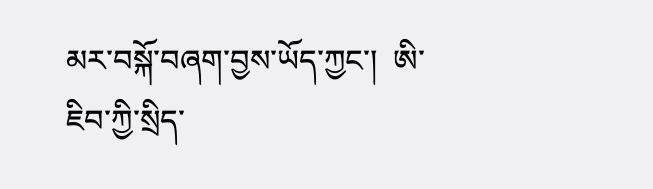མར་བསྐོ་བཞག་བྱས་ཡོད་ཀྱང་།  ཨི་ཇིབ་ཀྱི་སྲིད་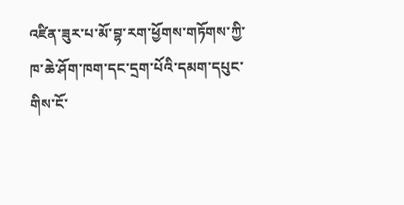འཛིན་ཟུར་པ་མོ་བྷ་རག་ཕྱོགས་གཏོགས་ཀྱི་ཁ་ཆེ་ཤོག་ཁག་དང་དྲག་པོའི་དམག་དཔུང་གིས་ངོ་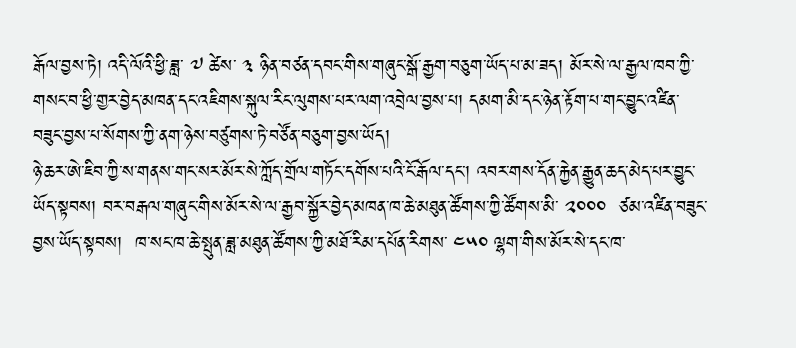རྒོལ་བྱས་ཏེ། འདི་ལོའི་ཕྱི་ཟླ་ ༧ ཚེས་ ༣ ཉིན་བཙན་དབང་གིས་གཞུང་སྒོ་རྒྱག་བཅུག་ཡོད་པ་མ་ཟད། མོར་སེ་ལ་རྒྱལ་ཁབ་ཀྱི་གསང་བ་ཕྱི་གྱར་བྱེད་མཁན་དང་འཇིགས་སྐུལ་རིང་ལུགས་པར་ལག་འབྲེལ་བྱས་པ། དམག་མི་དང་ཉེན་རྟོག་པ་གང་བྱུང་འཛིན་བཟུང་བྱས་པ་སོགས་ཀྱི་ནག་ཉེས་བཙུགས་ཏེ་བཙོན་བཅུག་བྱས་ཡོད།
ཉེ་ཆར་ཨེ་ཇིབ་ཀྱི་ས་གནས་གང་སར་མོར་སེ་ཀློད་གྲོལ་གཏོང་དགོས་པའི་ངོ་རྒོལ་དང་། འབར་གས་དོན་རྐྱེན་རྒྱུན་ཆད་མེད་པར་བྱུང་ཡོད་སྟབས། བར་བརྒལ་གཞུང་གིས་མོར་སེ་ལ་རྒྱབ་སྐྱོར་བྱེད་མཁན་ཁ་ཆེ་མཐུན་ཚོགས་ཀྱི་ཚོགས་མི་ ༢༠༠༠  ཙམ་འཛིན་བཟུང་བྱས་ཡོད་སྟབས།  ཁ་སང་ཁ་ཆེ་སྤུན་ཟླ་མཐུན་ཚོགས་ཀྱི་མཐོ་རིམ་དཔོན་རིགས་ ༤༥༠ ལྷག་གིས་མོར་སེ་དང་ཁ་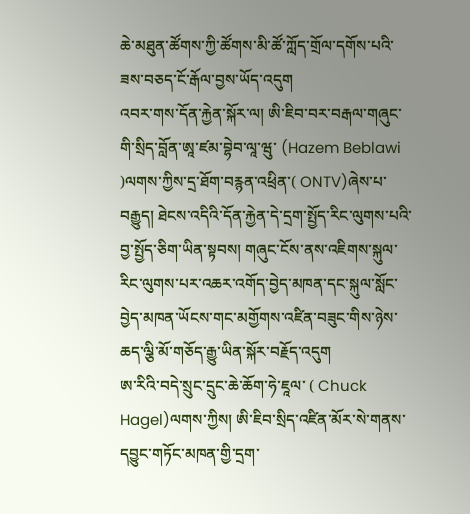ཆེ་མཐུན་ཚོགས་ཀྱི་ཚོགས་མི་ཚོ་ཀློད་གྲོལ་དགོས་པའི་ཟས་བཅད་ངོ་རྒོལ་བྱས་ཡོད་འདུག
འབར་གས་དོན་རྐྱེན་སྐོར་ལ། ཨི་ཇིབ་བར་བརྒལ་གཞུང་གི་སྲིད་བློན་ཨཱ་ཛམ་བྷེབ་ལཱ་ཝུ་ (Hazem Beblawi )ལགས་ཀྱིས་དྲ་ཐོག་བརྙན་འཕྲིན་( ONTV)ཞེས་པ་བརྒྱུད། ཐེངས་འདིའི་དོན་རྐྱེན་དེ་དྲག་སྤྱོད་རིང་ལུགས་པའི་བྱ་སྤྱོད་ཅིག་ཡིན་སྟབས། གཞུང་ངོས་ནས་འཇིགས་སྐུལ་རིང་ལུགས་པར་འཆར་འགོད་བྱེད་མཁན་དང་སྐུལ་སློང་བྱེད་མཁན་ཡོངས་གང་མགྱོགས་འཛིན་བཟུང་གིས་ཉེས་ཆད་ལྕི་མོ་གཅོད་རྒྱུ་ཡིན་སྐོར་བརྗོད་འདུག
ཨ་རིའི་བདེ་སྲུང་དྲུང་ཆེ་ཆོག་ཧེ་ཇཱལ་ ( Chuck Hagel)ལགས་ཀྱིས། ཨི་ཇིབ་སྲིད་འཛིན་མོར་སེ་གནས་དབྱུང་གཏོང་མཁན་གྱི་དྲག་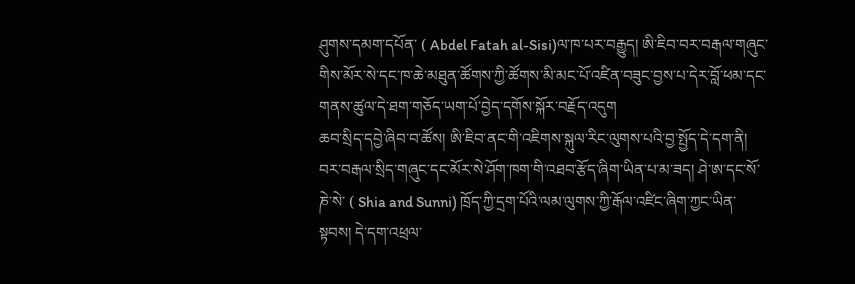ཤུགས་དམག་དཔོན་ ( Abdel Fatah al-Sisi)ལ་ཁ་པར་བརྒྱུད། ཨི་ཇིབ་བར་བརྒལ་གཞུང་གིས་མོར་སེ་དང་ཁ་ཆེ་མཐུན་ཚོགས་ཀྱི་ཚོགས་མི་མང་པོ་འཛིན་བཟུང་བྱས་པ་དེར་བློ་ཕམ་དང་གནས་ཚུལ་དེ་ཐག་གཅོད་ཡག་པོ་བྱེད་དགོས་སྐོར་བརྗོད་འདུག
ཆབ་སྲིད་དབྱེ་ཞིབ་བ་ཚོས། ཨི་ཇིབ་ནང་གི་འཇིགས་སྐུལ་རིང་ལུགས་པའི་བྱ་སྤྱོད་དེ་དག་ནི། བར་བརྒལ་སྲིད་གཞུང་དང་མོར་སེ་ཤོག་ཁག་གི་འཐབ་རྩོད་ཞིག་ཡིན་པ་མ་ཟད། ཤེ་ཨ་དང་སོ་ཎེ་སེ་ ( Shia and Sunni) ཁྲོད་ཀྱི་དྲག་པོའི་ལམ་ལུགས་ཀྱི་རྒོལ་འཛིང་ཞིག་ཀྱང་ཡིན་སྟབས། དེ་དག་འཕྲལ་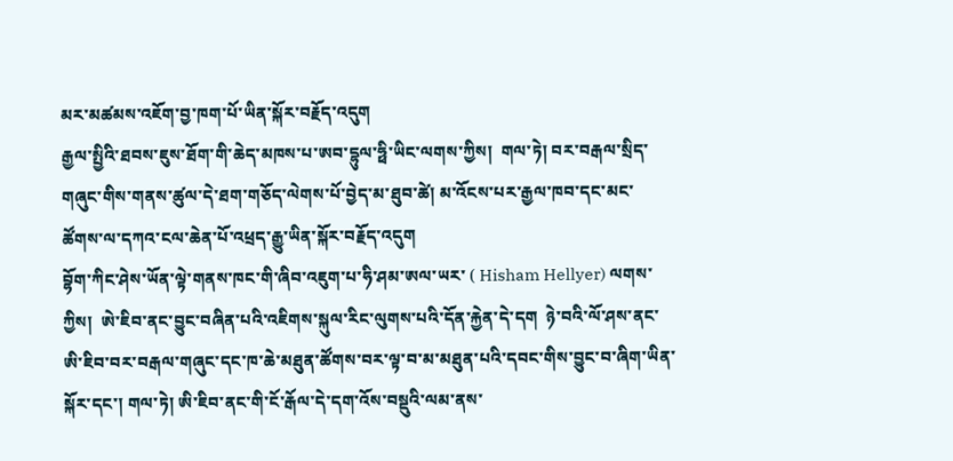མར་མཚམས་འཇོག་བྱ་ཁག་པོ་ཡིན་སྐོར་བརྗོད་འདུག
རྒྱལ་སྤྱིའི་ཐབས་ཇུས་ཐོག་གི་ཆེད་མཁས་པ་ཨབ་དྷུལ་ཧྥི་ཡིང་ལགས་ཀྱིས།  གལ་ཏེ། བར་བརྒལ་སྲིད་གཞུང་གིས་གནས་ཚུལ་དེ་ཐག་གཅོད་ལེགས་པོ་བྱེད་མ་ཐུབ་ཚེ། མ་འོངས་པར་རྒྱལ་ཁབ་དང་མང་ཚོགས་ལ་དཀའ་ངལ་ཆེན་པོ་འཕྲད་རྒྱུ་ཡིན་སྐོར་བརྗོད་འདུག
བྷོག་ཀིང་ཤེས་ཡོན་ལྟེ་གནས་ཁང་གི་ཞིབ་འཇུག་པ་ཧི་ཤམ་ཨལ་ཡར་ ( Hisham Hellyer) ལགས་ཀྱིས།  ཨེ་ཇིབ་ནང་བྱུང་བཞིན་པའི་འཇིགས་སྐུལ་རིང་ལུགས་པའི་དོན་རྐྱེན་དེ་དག  ཉེ་བའི་ལོ་ཤས་ནང་ཨི་ཇིབ་བར་བརྒལ་གཞུང་དང་ཁ་ཆེ་མཐུན་ཚོགས་བར་ལྟ་བ་མ་མཐུན་པའི་དབང་གིས་བྱུང་བ་ཞིག་ཡིན་སྐོར་དང་། གལ་ཏེ། ཨི་ཇིབ་ནང་གི་ངོ་རྒོལ་དེ་དག་འོས་བསྡུའི་ལམ་ནས་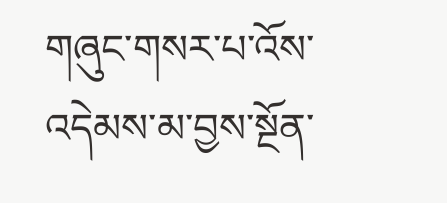གཞུང་གསར་པ་འོས་འདེམས་མ་བྱས་སྔོན་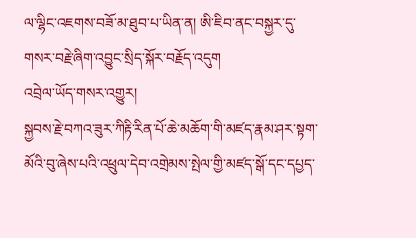ལ་ལྷིང་འཇགས་བཟོ་མ་ཐུབ་པ་ཡིན་ན། ཨི་ཇིབ་ནང་བསྐྱར་དུ་གསར་བརྗེ་ཞིག་འབྱུང་སྲིད་སྐོར་བརྗོད་འདུག
འབྲེལ་ཡོད་གསར་འགྱུར།
སྐྱབས་རྗེ་བཀའ་ཟུར་ཀིརྟི་རིན་པོ་ཆེ་མཆོག་གི་མཛད་རྣམ་ཤར་སྟག་མོའི་བུ་ཞེས་པའི་འཕྲུལ་དེབ་འགྲེམས་སྤེལ་གྱི་མཛད་སྒོ་དང་དཔྱད་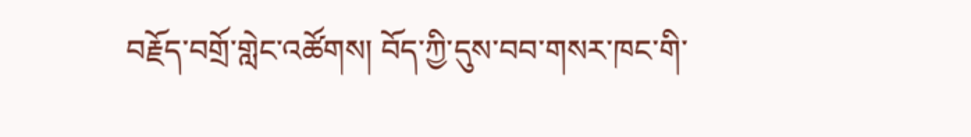བརྗོད་བགྲོ་གླེང་འཚོགས། བོད་ཀྱི་དུས་བབ་གསར་ཁང་གི་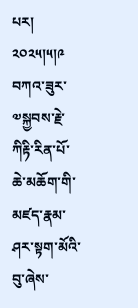པར། ༢༠༢༥།༥།༩
བཀའ་ཟུར་༧སྐྱབས་རྗེ་ཀིརྟི་རིན་པོ་ཆེ་མཆོག་གི་མཛད་རྣམ་ཤར་སྟག་མོའི་བུ་ཞེས་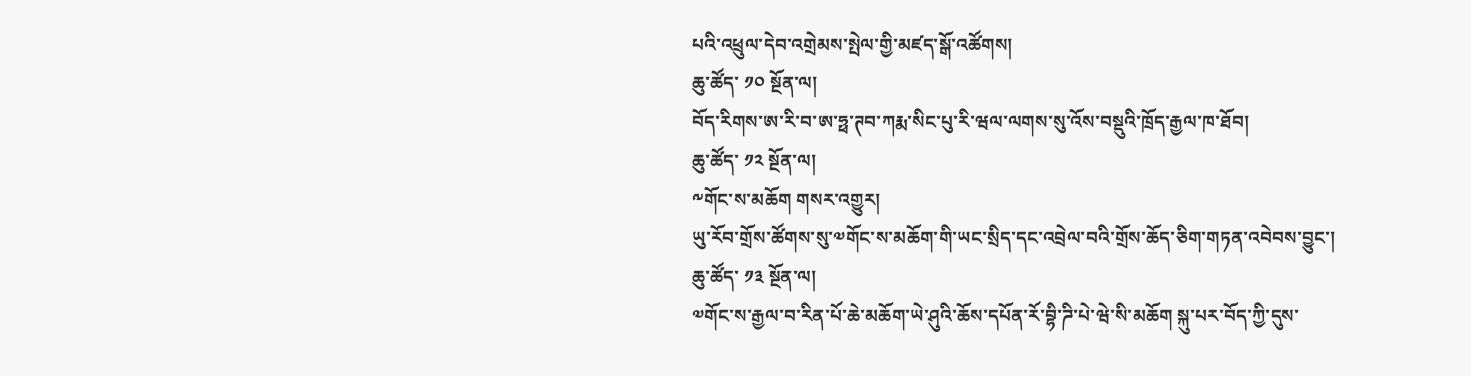པའི་འཕྲུལ་དེབ་འགྲེམས་སྤེལ་གྱི་མཛད་སྒོ་འཚོགས།
ཆུ་ཚོད་ ༡༠ སྔོན་ལ།
བོད་རིགས་ཨ་རི་བ་ཨ་ཧྥ་ཊབ་ཀརྨ་སིང་པུ་རི་ཝལ་ལགས་སུ་འོས་བསྡུའི་ཁྲོད་རྒྱལ་ཁ་ཐོབ།
ཆུ་ཚོད་ ༡༢ སྔོན་ལ།
༸གོང་ས་མཆོག གསར་འགྱུར།
ཡུ་རོབ་གྲོས་ཚོགས་སུ་༧གོང་ས་མཆོག་གི་ཡང་སྲིད་དང་འབྲེལ་བའི་གྲོས་ཆོད་ཅིག་གཏན་འབེབས་བྱུང་།
ཆུ་ཚོད་ ༡༣ སྔོན་ལ།
༧གོང་ས་རྒྱལ་བ་རིན་པོ་ཆེ་མཆོག་ཡེ་ཤུའི་ཆོས་དཔོན་རོ་བྷི་ཌི་པེ་ཝེ་སི་མཆོག སྐུ་པར་བོད་ཀྱི་དུས་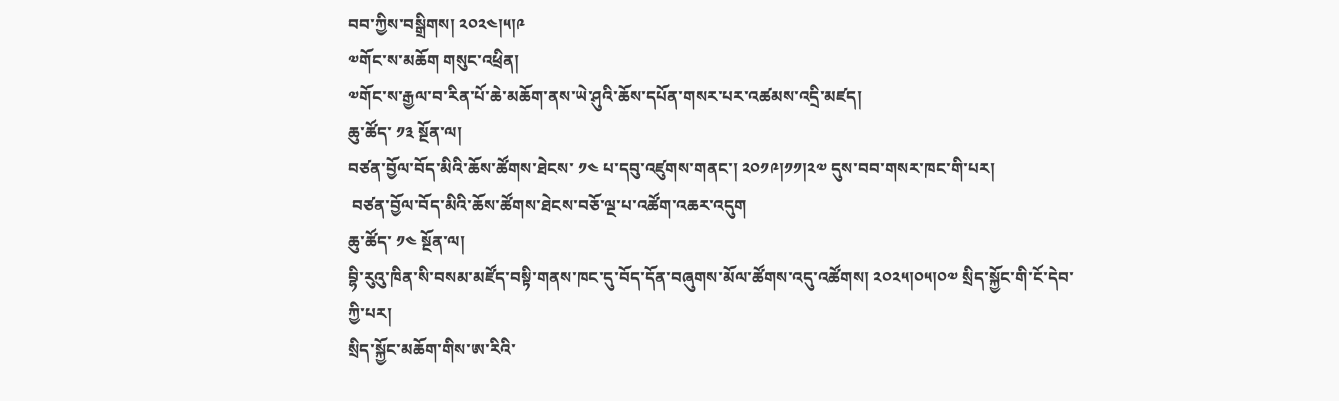བབ་ཀྱིས་བསྒྲིགས། ༢༠༢༤།༥།༩
༧གོང་ས་མཆོག གསུང་འཕྲིན།
༧གོང་ས་རྒྱལ་བ་རིན་པོ་ཆེ་མཆོག་ནས་ཡེ་ཤུའི་ཆོས་དཔོན་གསར་པར་འཚམས་འདྲི་མཛད།
ཆུ་ཚོད་ ༡༣ སྔོན་ལ།
བཙན་བྱོལ་བོད་མིའི་ཆོས་ཚོགས་ཐེངས་ ༡༤ པ་དབུ་འཛུགས་གནང་། ༢༠༡༩།༡༡།༢༧ དུས་བབ་གསར་ཁང་གི་པར།
 བཙན་བྱོལ་བོད་མིའི་ཆོས་ཚོགས་ཐེངས་བཅོ་ལྔ་པ་འཚོག་འཆར་འདུག
ཆུ་ཚོད་ ༡༤ སྔོན་ལ།
བྷི་རུའུ་ཁིན་སི་བསམ་མཛོད་བསྟི་གནས་ཁང་དུ་བོད་དོན་བཞུགས་མོལ་ཚོགས་འདུ་འཚོགས། ༢༠༢༥།༠༥།༠༧ སྲིད་སྐྱོང་གི་ངོ་དེབ་ཀྱི་པར།
སྲིད་སྐྱོང་མཆོག་གིས་ཨ་རིའི་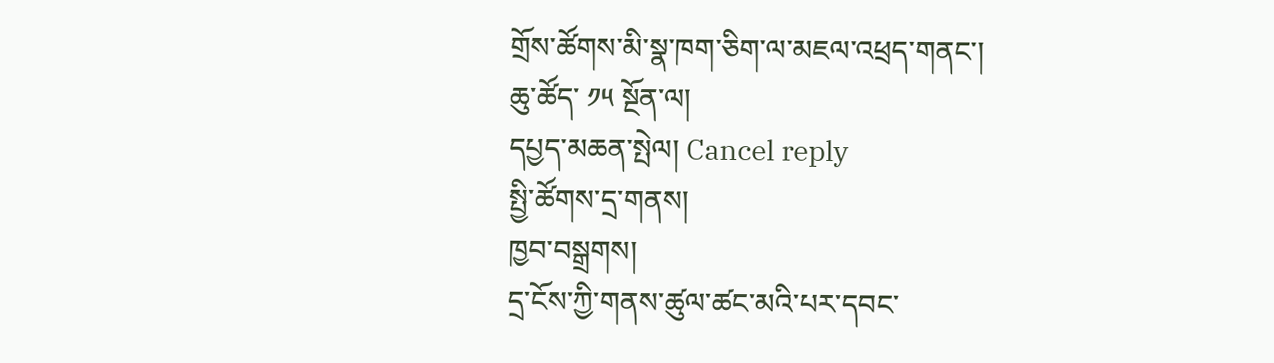གྲོས་ཚོགས་མི་སྣ་ཁག་ཅིག་ལ་མཇལ་འཕྲད་གནང་།
ཆུ་ཚོད་ ༡༥ སྔོན་ལ།
དཔྱད་མཆན་སྤེལ། Cancel reply
སྤྱི་ཚོགས་དྲ་གནས།
ཁྱབ་བསྒྲགས།
དྲ་ངོས་ཀྱི་གནས་ཚུལ་ཚང་མའི་པར་དབང་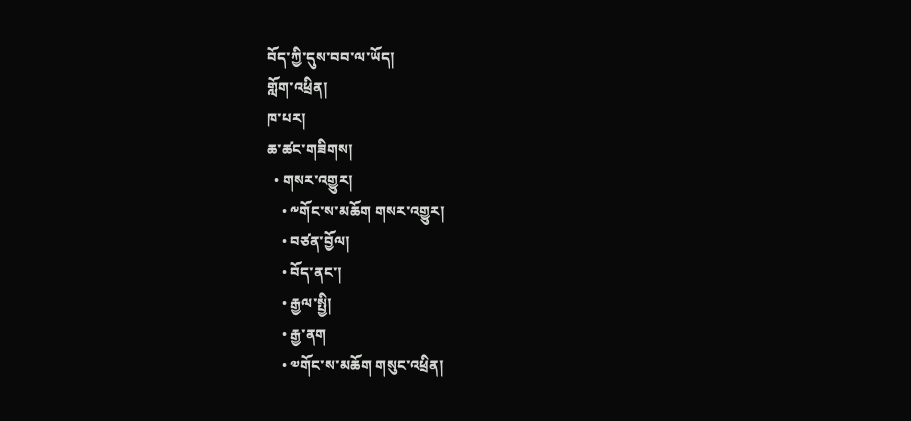བོད་ཀྱི་དུས་བབ་ལ་ཡོད།
གློག་འཕྲིན།
ཁ་པར།
ཆ་ཚང་གཟིགས།
  • གསར་འགྱུར།
    • ༸གོང་ས་མཆོག གསར་འགྱུར།
    • བཙན་བྱོལ།
    • བོད་ནང་།
    • རྒྱལ་སྤྱི།
    • རྒྱ་ནག
    • ༧གོང་ས་མཆོག གསུང་འཕྲིན།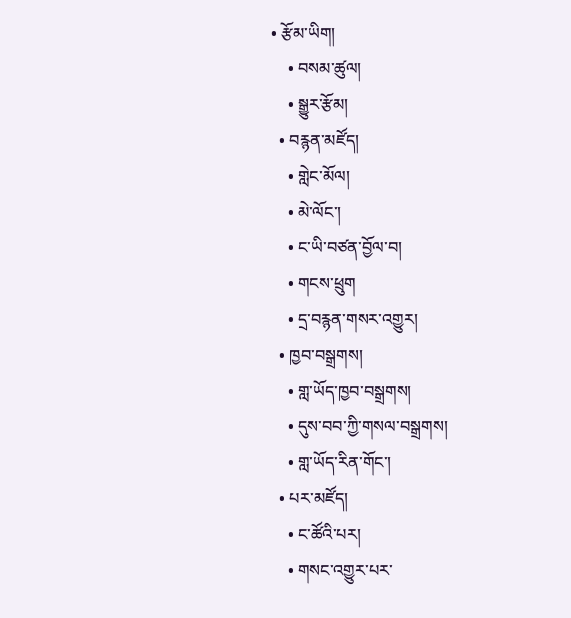• རྩོམ་ཡིག།
    • བསམ་ཚུལ།
    • སྒྱུར་རྩོམ།
  • བརྙན་མཛོད།
    • གླེང་མོལ།
    • མེ་ལོང་།
    • ང་ཡི་བཙན་བྱོལ་བ།
    • གངས་ཕྲུག
    • དྲ་བརྙན་གསར་འགྱུར།
  • ཁྱབ་བསྒྲགས།
    • གླ་ཡོད་ཁྱབ་བསྒྲགས།
    • དུས་བབ་ཀྱི་གསལ་བསྒྲགས།
    • གླ་ཡོད་རིན་གོང་།
  • པར་མཛོད།
    • ང་ཚོའི་པར།
    • གསང་འགྱུར་པར་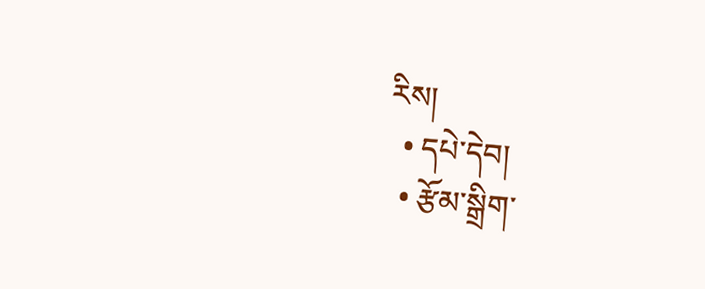རིས།
  • དཔེ་དེབ།
  • རྩོམ་སྒྲིག་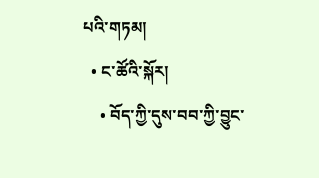པའི་གཏམ།
  • ང་ཚོའི་སྐོར།
    • བོད་ཀྱི་དུས་བབ་ཀྱི་བྱུང་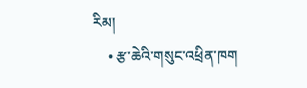རིམ།
    • རྩ་ཆེའི་གསུང་འཕྲིན་ཁག